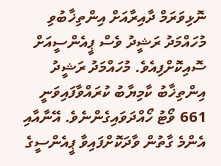ނޮޅިވަރަމް ދާއިރާއަށް އިންތިޚާބުވި މުހައްމަދު ރަޝީދު ވެސް ޕީއެންސީއަށް ސޮއިކޮށްފިއެވެ. މުހައްމަދު ރަޝީދު އިންތިޚާބު ކާމިޔާބު ކުރައްވާފައިވަނީ 661 ވޯޓު ހޯއްދަވައިގެންނެވެ. އޭނާއާއި އެންމެ ގާތުން ވާދަކޮށްފައިވާ ޕީއެންސީގެ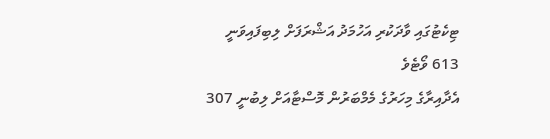ޓިކެޓުގައި ވާދަކުރި އަހުމަދު އަޝްރަފަށް ލިބިފައިވަނީ 613 ވޯޓެވެ
އެދާއިރާގެ މިހަރުގެ މެމްބަރުން މޮސްޓާއަށް ލިބުނީ 307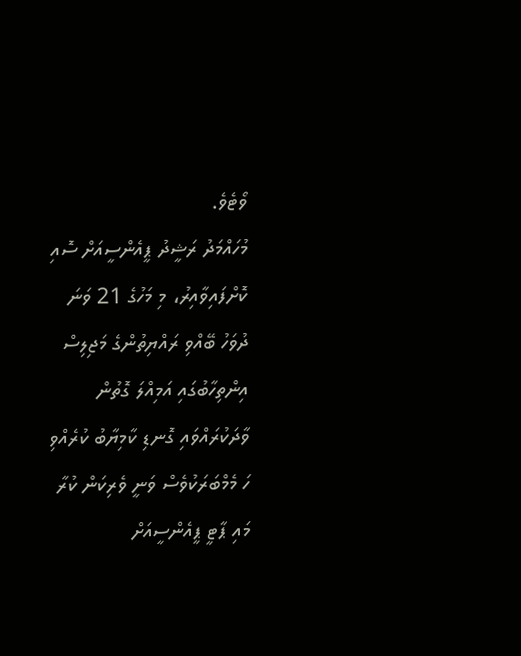ވޯޓެވެ.
މުހައްމަދު ރަޝީދު ޕީއެންސީއަށް ސޮއި ކޮށްފައިވާއިރު، މި މަހުގެ 21 ވަނަ ދުވަހު ބޭއްވި ރައްޔިތުންގެ މަޖިލިސް އިންތިހާބުގައި އަމިއްލަ ގޮތުން ވާދަކުރައްވައި ގޮނޑި ކާމިޔާބު ކުރެއްވި ހަ މެމްބަރަކުވެސް ވަނީ ވެރިކަން ކުރާ މައި ޕާޓީ ޕީއެންސީއަށް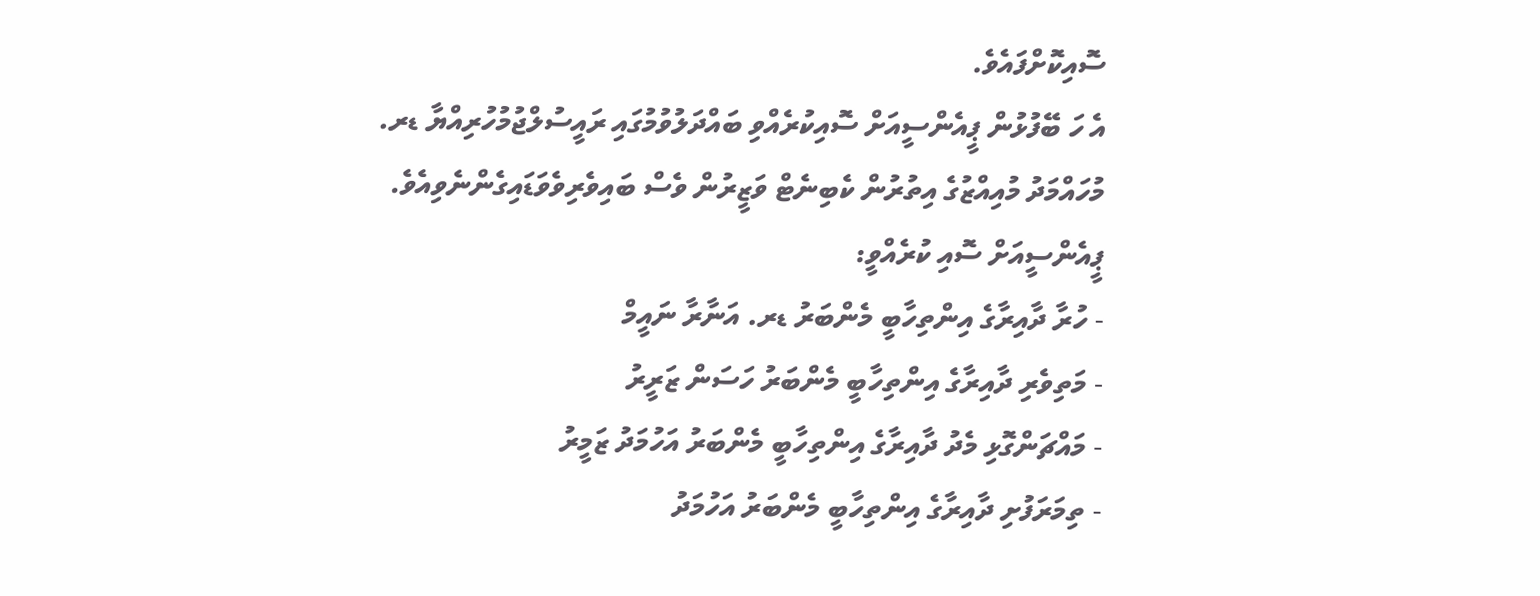ސޮއިކޮށްފައެވެ.
އެ ހަ ބޭފުޅުން ޕީއެންސީއަށް ސޮއިކުރެއްވި ބައްދަލުވުމުގައި ރައީސުލްޖުމުހުރިއްޔާ ޑރ. މުހައްމަދު މުއިއްޒުގެ އިތުރުން ކެބިނެޓް ވަޒީރުން ވެސް ބައިވެރިވެވަޑައިގެންނެވިއެވެ.
ޕީއެންސީއަށް ސޮއި ކުރެއްވީ:
- ހުރާ ދާއިރާގެ އިންތިހާބީ މެންބަރު ޑރ. އަނާރާ ނައީމް
- މަތިވެރި ދާއިރާގެ އިންތިހާބީ މެންބަރު ހަސަން ޒަރީރު
- މައްޗަންގޮޅި މެދު ދާއިރާގެ އިންތިހާބީ މެންބަރު އަހުމަދު ޒަމީރު
- ތިމަރަފުށި ދާއިރާގެ އިންތިހާބީ މެންބަރު އަހުމަދު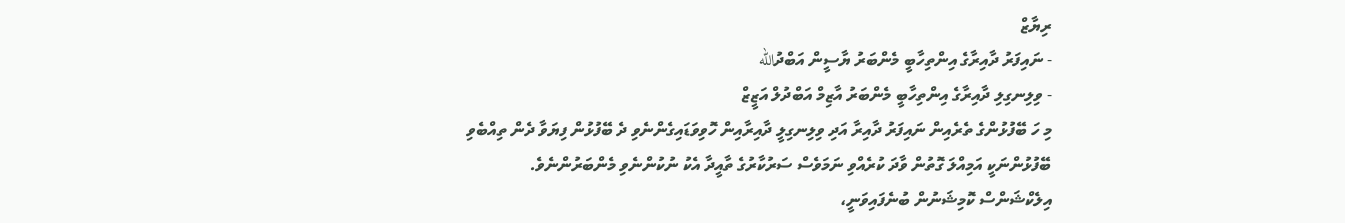ރިޔާޒް
- ނައިފަރު ދާއިރާގެ އިންތިހާބީ މެންބަރު ޔާސީން އަބްދުالله
- ވިލިނގިލި ދާއިރާގެ އިންތިހާބީ މެންބަރު އާޒިމް އަބްދުލް އަޒީޒް
މި ހަ ބޭފުޅުންގެ ތެރެއިން ނައިފަރު ދާއިރާ އަދި ވިލިނގިލީ ދާއިރާއިން ހޮވިވަޑައިގެންނެވި ދެ ބޭފުޅުން ފިޔަވާ ދެން ތިއްބެވި ބޭފުޅުންނަކީ އަމިއްލަ ގޮތުން ވާދަ ކުރެއްވި ނަމަވެސް ސަރުކާރުގެ ތާއީދާ އެކު ނުކުންނެވި މެންބަރުންނެވެ.
އިލެކްޝަންސް ކޮމިޝަނުން ބުނެފައިވަނީ،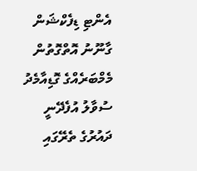އެންޓި ޑިފެކްޝަން ގާނޫނު އޮތްގޮތުން މެމްބަރެއްގެ ގޮޑިއާމެދު ސުވާލު އުފެދޭނީ ދައުރުގެ ތެރޭގައި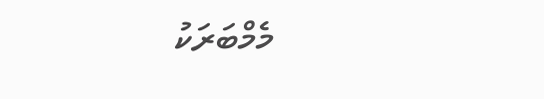މެމްބަރަކު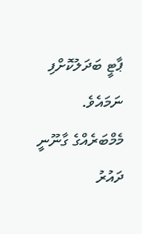ޕާޓީ ބަދަލުކޮށްފި ނަމައެވެ. މެމްބަރެއްގެ ގާނޫނީ ދައުރު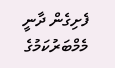ފެށިގެން ދާނީ މެމްބަރުކަމުގެ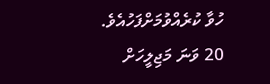ހުވާ ކުރެއްވުމަށްފަހުއެވެ. 20 ވަނަ މަޖިލީހަށް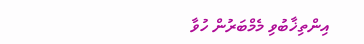އިންތިޚާބުވި މެމްބަރުން ހުވާ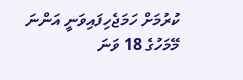ކުރުމަށް ހަމަޖެހިފައިވަނީ އަންނަ މޭމަހުގެ 18 ވަނަ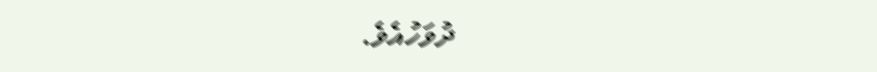ދުވަހުއެވެ.